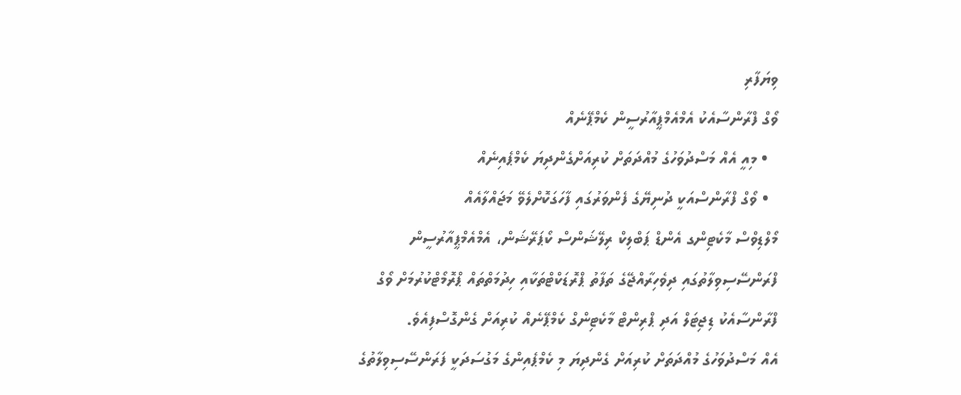ވިޔަފާރި
ވޯގް ފްރާންސާއެކު އެމްއެމްޕީއާރުސީން ކެމްޕޭނެއް
  • މިއީ އެއް މަސްދުވަހުގެ މުއްދަތަށް ކުރިއަށްގެންދިޔަ ކެމްޕެއިނެއް
  • ވޯގް ފްރާންސްއަކީ ދުނިޔޭގެ ފެންވަރުގައި ފާހަގަކޮށްލެވޭ މަޖައްލާއެއް
މޯލްޑިވްސް މާކެޓިންގ އެންޑް ޕަބްލިކް ރިލޭޝަންސް ކޯޕަރޭޝަން، އެމްއެމްޕީއާރުސީން ފްރަންސޭސިވިލާތުގައި ދިވެހިރާއްޖޭގެ ތަފާތު ޕްރޮޑަކްޓްތަކާއި ހިދުމަތްތައް ޕްރޮމޯޓްކުރުމަށް ވޯގް ފްރާންސާއެކު ޑިޖިޓަލް އަދި ޕްރިންޓް މާކެޓިންގް ކެމްޕޭނެއް ކުރިއަށް ގެންގޮސްފިއެވެ.
އެއް މަސްދުވަހުގެ މުއްދަތަށް ކުރިއަށް ގެންދިޔަ މި ކެމްޕެއިންގެ މަގުސަދަކީ ފަރަންސޭސިވިލާތުގެ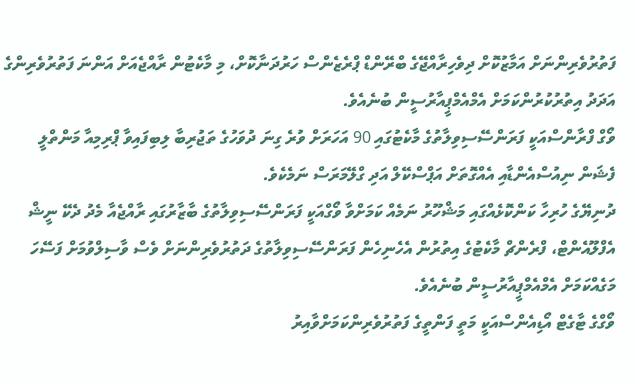ފަތުރުވެރިންނަށް އަމާޒުކޮށް ދިވެހިރާއްޖޭގެ ބްރޭންޑް ޕްރެޒެންސް ހަރުދަނާކޮށް، މި މާކެޓުން ރާއްޖެއަށް އަންނަ ފަތުރުވެރިންގެ އަދަދު އިތުރުކުރުންކަމަށް އެމްއެމްޕީއާރުސީން ބުނެއެވެ.
ވޯގް ފްރާންސްއަކީ ފަރަންސޭސިވިލާތުގެ މާކެޓުގައި 90 އަހަރަށް ވުރެ ގިނަ ދުވަހުގެ ތަޖުރިބާ ލިބިފައިވާ ޕްރިމިއާ މަންތްލީ ފެޝަން ނިއުސްއެންޑާއި އެއްގޮތަށް އަޕްސްކޭލް އަދި ގްލޭމަރަސް ނަމެކެވެ.
ދުނިޔޭގެ ހުރިހާ ކަންކޮޅެއްގައި މަޝްހޫރު ނަމެއް ކަމަށްވާ ވޯގްއަކީ ފަރަންސޭސިވިލާތުގެ ބާޒާރުގައި ރާއްޖެއާ މެދު ދެކޭ ނީޝް އެފްލޫއެންޓް، ފްރެންޗް މާކެޓުގެ އިތުރުން އެހެނިހެން ފަރަންސޭސިވިލާތުގެ ދަތުރުވެރިންނަށް ވެސް ވާސިލްވުމަށް ފަސޭހަ މަގެއްކަމަށް އެމްއެމްޕީއާރުސީން ބުނެއެވެ.
ވޯގްގެ ޓާގެޓް އޯޑިއެންސްއަކީ މަތީ ފަންތީގެ ފަތުރުވެރިންކަމަށްވާއިރު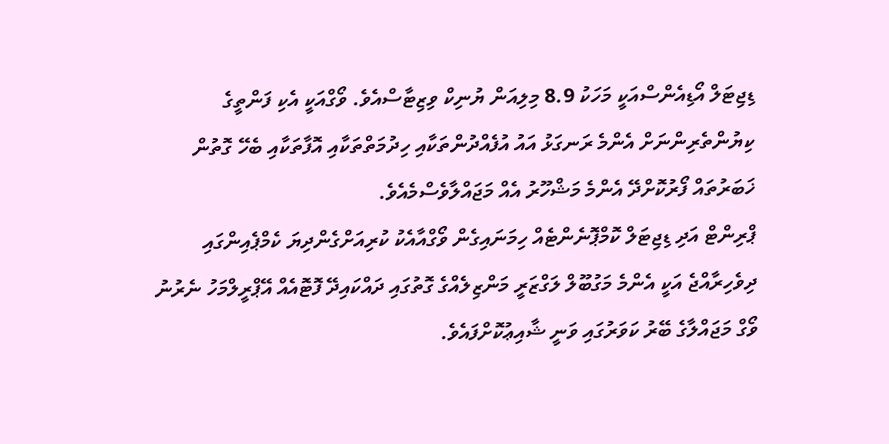ޑިޖިޓަލް އޯޑިއެންސްއަކީ މަހަކު 8.9 މިލިއަން ޔުނިކް ވިޒިޓާސްއެވެ. ވޯގްއަކީ އެކި ފަންތީގެ ކިޔުންތެރިންނަށް އެންމެ ރަނގަޅު އައު އުފެއްދުންތަކާއި ހިދުމަތްތަކާއި އޮފާތަކާއި ބެހޭ ގޮތުން ޚަބަރުތައް ފޯރުކޮށްދޭ އެންމެ މަޝްހޫރު އެއް މަޖައްލާވެސްމެއެވެ.
ޕްރިންޓް އަދި ޑިޖިޓަލް ކޮމްޕޮނެންޓެއް ހިމަނައިގެން ވޯގްއާއެކު ކުރިއަށްގެންދިޔަ ކެމްޕެއިންގައި ދިވެހިރާއްޖެ އަކީ އެންމެ މަގުބޫލް ލަގްޒަރީ މަންޒިލެއްގެ ގޮތުގައި ދައްކައިދޭ ފޮޓޮއެއް އޭޕްރީލްމަހު ނެރުނު ވޯގް މަޖައްލާގެ ބޭރު ކަވަރުގައި ވަނީ ޝާއިޢުކޮށްފައެވެ.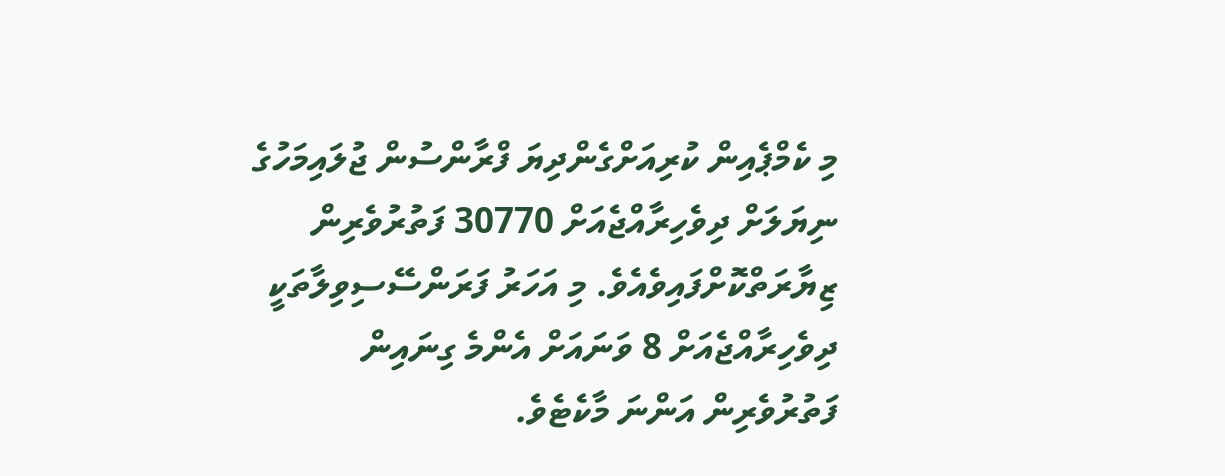މި ކެމްޕެއިން ކުރިއަށްގެންދިޔަ ފްރާންސުން ޖުލައިމަހުގެ ނިޔަލަށް ދިވެހިރާއްޖެއަށް 30770 ފަތުރުވެރިން ޒިޔާރަތްކޮށްފައިވެއެވެ. މި އަހަރު ފަރަންސޭސިވިލާތަކީ ދިވެހިރާއްޖެއަށް 8 ވަނައަށް އެންމެ ގިނައިން ފަތުރުވެރިން އަންނަ މާކެޓެވެ.